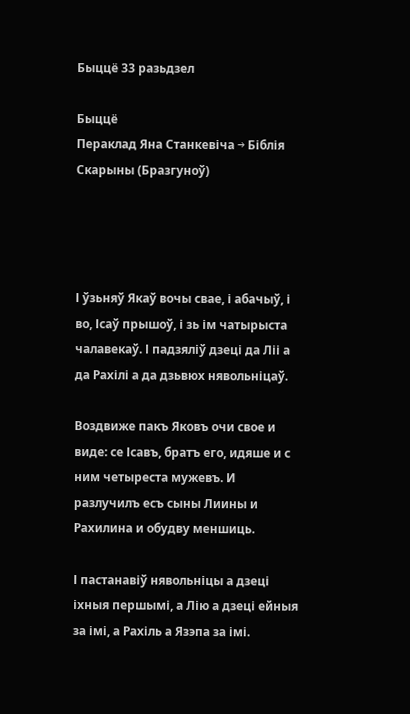Быццё 33 разьдзел

Быццё
Пераклад Яна Станкевіча → Біблія Скарыны (Бразгуноў)




І ўзьняў Якаў вочы свае, і абачыў, і во, Ісаў прышоў, і зь ім чатырыста чалавекаў. І падзяліў дзеці да Ліі а да Рахілі а да дзьвюх нявольніцаў.

Воздвиже пакъ Яковъ очи свое и виде: се Ісавъ, братъ его, идяше и с ним четыреста мужевъ. И разлучилъ есъ сыны Лиины и Рахилина и обудву меншиць.

І пастанавіў нявольніцы а дзеці іхныя першымі, а Лію а дзеці ейныя за імі, а Рахіль а Язэпа за імі.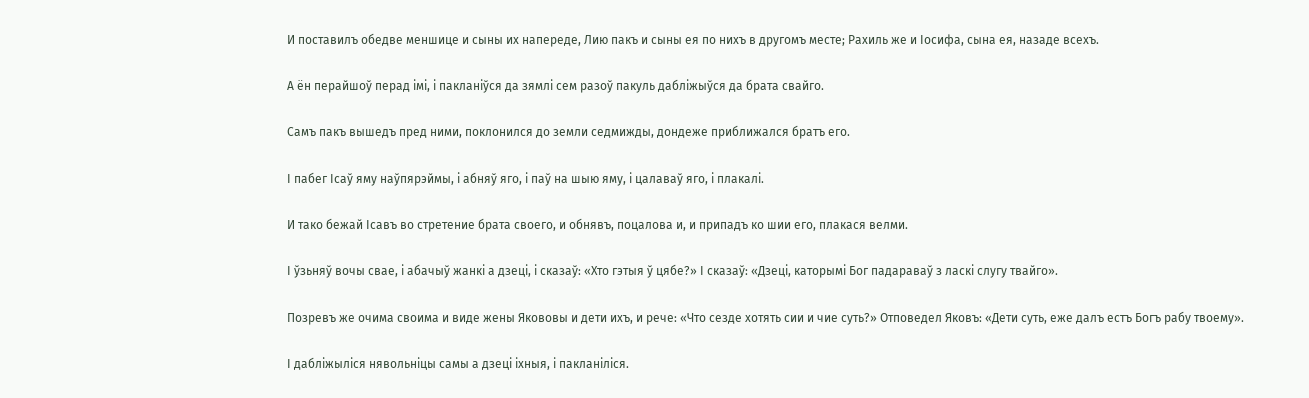И поставилъ обедве меншице и сыны их напереде, Лию пакъ и сыны ея по нихъ в другомъ месте; Рахиль же и Іосифа, сына ея, назаде всехъ.

А ён перайшоў перад імі, і пакланіўся да зямлі сем разоў пакуль дабліжыўся да брата свайго.

Самъ пакъ вышедъ пред ними, поклонился до земли седмижды, дондеже приближался братъ его.

І пабег Ісаў яму наўпярэймы, і абняў яго, і паў на шыю яму, і цалаваў яго, і плакалі.

И тако бежай Ісавъ во стретение брата своего, и обнявъ, поцалова и, и припадъ ко шии его, плакася велми.

І ўзьняў вочы свае, і абачыў жанкі а дзеці, і сказаў: «Хто гэтыя ў цябе?» І сказаў: «Дзеці, каторымі Бог падараваў з ласкі слугу твайго».

Позревъ же очима своима и виде жены Якововы и дети ихъ, и рече: «Что сезде хотять сии и чие суть?» Отповедел Яковъ: «Дети суть, еже далъ естъ Богъ рабу твоему».

І дабліжыліся нявольніцы самы а дзеці іхныя, і пакланіліся.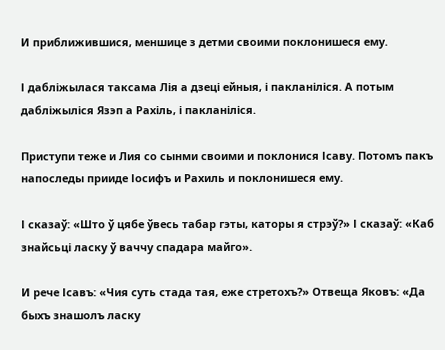И приближившися, меншице з детми своими поклонишеся ему.

І дабліжылася таксама Лія а дзеці ейныя, і пакланіліся. А потым дабліжыліся Язэп а Рахіль, і пакланіліся.

Приступи теже и Лия со сынми своими и поклонися Ісаву. Потомъ пакъ напоследы прииде Іосифъ и Рахиль и поклонишеся ему.

І сказаў: «Што ў цябе ўвесь табар гэты, каторы я стрэў?» І сказаў: «Каб знайсьці ласку ў ваччу спадара майго».

И рече Ісавъ: «Чия суть стада тая, еже стретохъ?» Отвеща Яковъ: «Да быхъ знашолъ ласку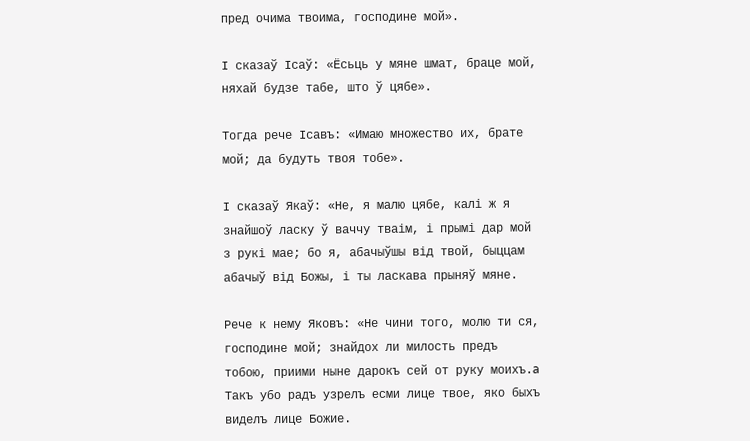пред очима твоима, господине мой».

І сказаў Ісаў: «Ёсьць у мяне шмат, браце мой, няхай будзе табе, што ў цябе».

Тогда рече Ісавъ: «Имаю множество их, брате мой; да будуть твоя тобе».

І сказаў Якаў: «Не, я малю цябе, калі ж я знайшоў ласку ў ваччу тваім, і прымі дар мой з рукі мае; бо я, абачыўшы від твой, быццам абачыў від Божы, і ты ласкава прыняў мяне.

Рече к нему Яковъ: «Не чини того, молю ти ся, господине мой; знайдох ли милость предъ тобою, приими ныне дарокъ сей от руку моихъ.a Такъ убо радъ узрелъ есми лице твое, яко быхъ виделъ лице Божие.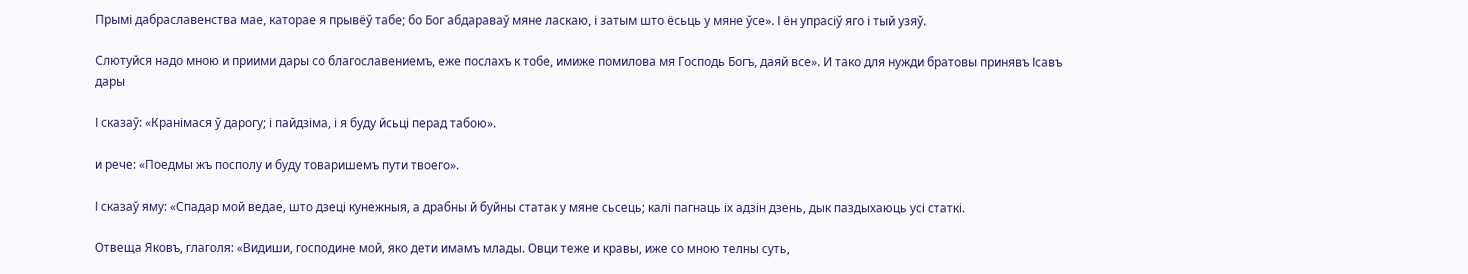Прымі дабраславенства мае, каторае я прывёў табе; бо Бог абдараваў мяне ласкаю, і затым што ёсьць у мяне ўсе». І ён упрасіў яго і тый узяў.

Слютуйся надо мною и приими дары со благославениемъ, еже послахъ к тобе, имиже помилова мя Господь Богъ, даяй все». И тако для нужди братовы принявъ Ісавъ дары

І сказаў: «Кранімася ў дарогу; і пайдзіма, і я буду йсьці перад табою».

и рече: «Поедмы жъ посполу и буду товаришемъ пути твоего».

І сказаў яму: «Спадар мой ведае, што дзеці кунежныя, а драбны й буйны статак у мяне сьсець; калі пагнаць іх адзін дзень, дык паздыхаюць усі статкі.

Отвеща Яковъ, глаголя: «Видиши, господине мой, яко дети имамъ млады. Овци теже и кравы, иже со мною телны суть,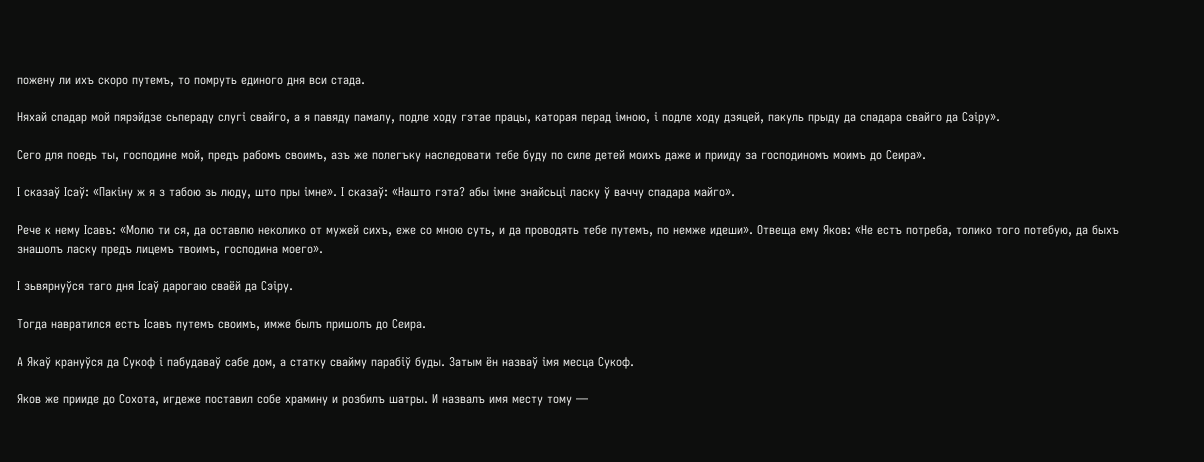пожену ли ихъ скоро путемъ, то помруть единого дня вси стада.

Няхай спадар мой пярэйдзе сьпераду слугі свайго, а я павяду памалу, подле ходу гэтае працы, каторая перад імною, і подле ходу дзяцей, пакуль прыду да спадара свайго да Сэіру».

Сего для поедь ты, господине мой, предъ рабомъ своимъ, азъ же полегъку наследовати тебе буду по силе детей моихъ даже и прииду за господиномъ моимъ до Сеира».

І сказаў Ісаў: «Пакіну ж я з табою зь люду, што пры імне». І сказаў: «Нашто гэта? абы імне знайсьці ласку ў ваччу спадара майго».

Рече к нему Ісавъ: «Молю ти ся, да оставлю неколико от мужей сихъ, еже со мною суть, и да проводять тебе путемъ, по немже идеши». Отвеща ему Яков: «Не естъ потреба, толико того потебую, да быхъ знашолъ ласку предъ лицемъ твоимъ, господина моего».

І зьвярнуўся таго дня Ісаў дарогаю сваёй да Сэіру.

Тогда навратился естъ Ісавъ путемъ своимъ, имже былъ пришолъ до Сеира.

А Якаў крануўся да Сукоф і пабудаваў сабе дом, а статку свайму парабіў буды. Затым ён назваў імя месца Сукоф.

Яков же прииде до Сохота, игдеже поставил собе храмину и розбилъ шатры. И назвалъ имя месту тому —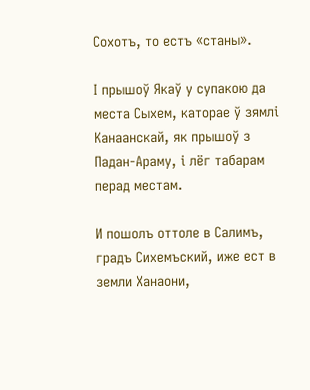Сохотъ, то естъ «станы».

І прышоў Якаў у супакою да места Сыхем, каторае ў зямлі Канаанскай, як прышоў з Падан-Араму, і лёг табарам перад местам.

И пошолъ оттоле в Салимъ, градъ Сихемъский, иже ест в земли Ханаони,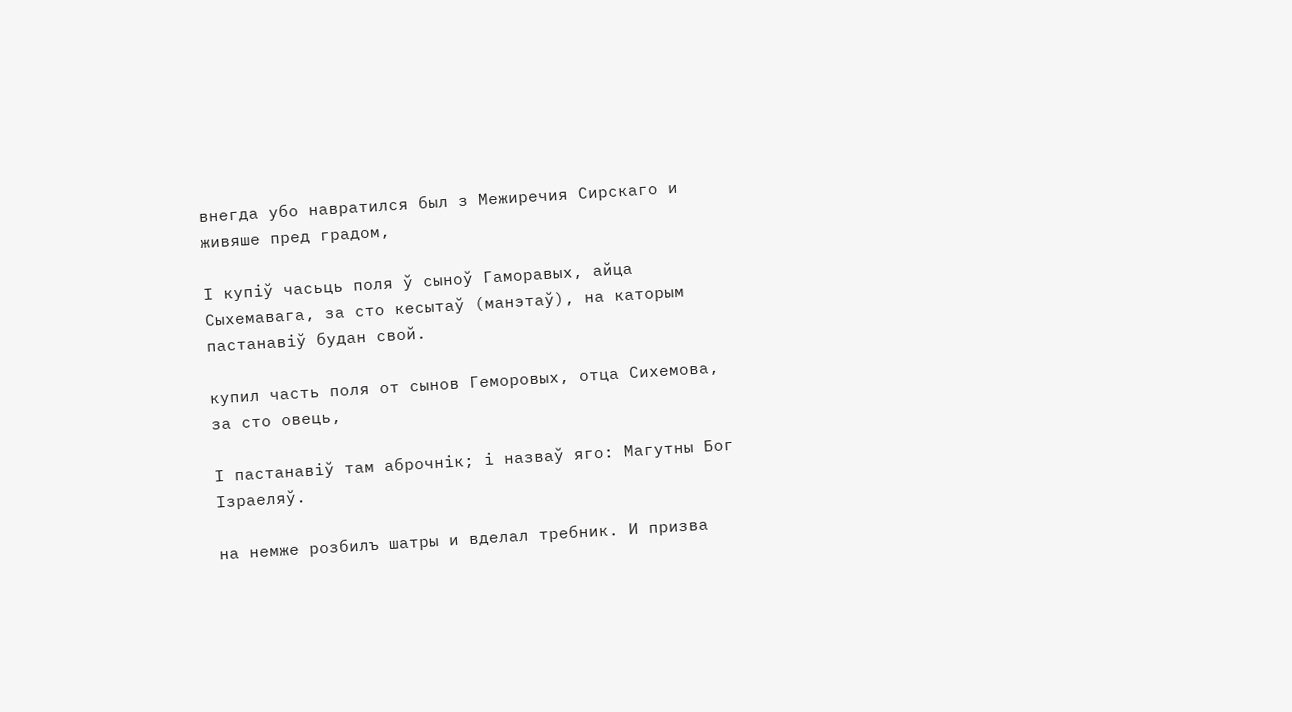внегда убо навратился был з Межиречия Сирскаго и живяше пред градом,

І купіў часьць поля ў сыноў Гаморавых, айца Сыхемавага, за сто кесытаў (манэтаў), на каторым пастанавіў будан свой.

купил часть поля от сынов Геморовых, отца Сихемова, за сто овець,

І пастанавіў там аброчнік; і назваў яго: Магутны Бог Ізраеляў.

на немже розбилъ шатры и вделал требник. И призва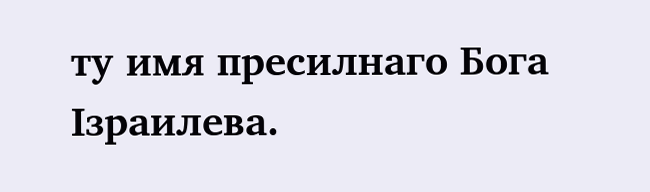ту имя пресилнаго Бога Ізраилева.